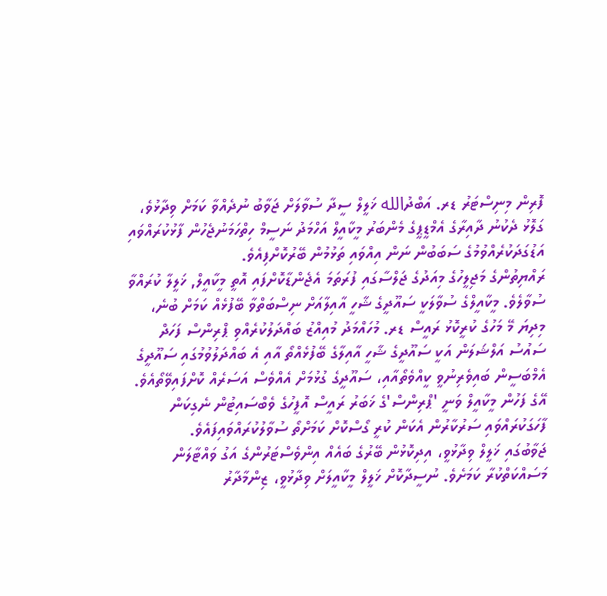ފޮރިން މިނިސްޓަރު ޑރ. އަބްދުالله ޚަލީލް ސީދާ ސުވާލަށް ޖަވާބު ނުދެއްވާ ކަމަށް ވިދާޅުވެ، ގަލޮޅު ދެކުނު ދާއިރާގެ އެމްޑީޕީގެ މެންބަރު މީކާއީލް އަހްމަދު ނަސީމް ހިތްހަމަނުޖެހުން ފާޅުކުރައްވައި އަޑުގަދަކުރެއްވުމުގެ ސަބަބުން ނަން އިއްވައި ތަޅުމުން ބޭރުކޮށްފިއެވެ.
ރައްޔިތުންގެ މަޖިލީހުގެ މިއަދުގެ ޖަލްސާގައި ފުރަތަމަ އެޖެންޑާކޮށްފައި އޮތީ މީކާއީލް, ޚަލީލާ ކުރައްވާ ސުވާލެވެ. މީކާއީލްގެ ސުވާލަކީ ސައޫދީގެ ޝާހީ އާއިލާއަށް ނިސްބަތްވާ ބޭފުޅެއް ކަމަށް ބުނެ، މިދިޔަ މޭ މަހުގެ ކުރީކޮޅު ރައީސް ޑރ. މުހައްމަދު މުއިއްޒު ބައްދަލުކުރެއްވި ޕްރިންސް ފަހަދް ސައުސު އަލްޝަލަން އަކީ ސައޫދީގެ ޝާހީ އާއިލާގެ ބޭފުޅެއްތޯ އާއި އެ ބައްދަލުވުމުގައި ސައޫދީގެ އެމްބަސީން ބައިވެރިނުވީ ކީއްވެތޯއާއި، ސައޫދީގެ ގުޅުމަށް އެއްވެސް އަސަރެއް ކޮށްފައިވޭތޯއެވެ.
އޭގެ ފަހުން މީކާއީލް ވަނީ 'ޕްރިންސް'ގެ ޚަބަރު ރައީސް އޮފީހުގެ ވެބްސައިޓުން ނެގިކަން ފާހަގަކުރައްވައި ސަރުކާރުން އެކަން ކުރީ ގޯސްކޮށް ކަމަށްތޯ ސުވާލުކުރައްވައިފައެވެ.
ޖަވާބުގައި ޚަލީލް ވިދާޅުވީ، އިދިކޮޅުން ބޭރުގެ ބައެއް އިންވެސްޓަރުންގެ އަގު ވައްޓާލަން މަސައްކަތްކުރާ ކަމަށެވެ. ނުސީދާކޮށް ޚަލީލް މީކާއީލަށް ވިދާޅުވީ، ޒިންމާދާރު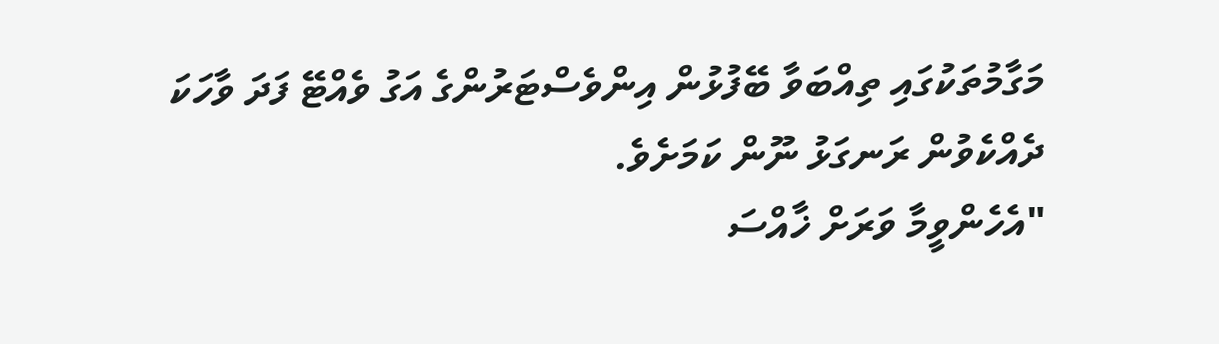މަގާމުތަކުގައި ތިއްބަވާ ބޭފުޅުން އިންވެސްޓަރުންގެ އަގު ވެއްޓޭ ފަދަ ވާހަކަ ދެއްކެވުން ރަނގަޅު ނޫން ކަމަށެވެ.
"އެހެންވީމާ ވަރަށް ޚާއްސަ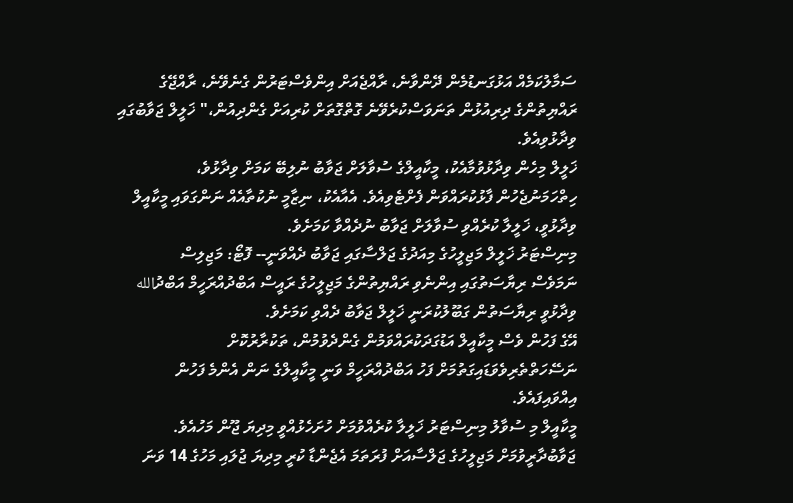ސަމާލުކަމެއް އަޅުގަނޑުމެން ދޭންވާނެ، ރާއްޖެއަށް އިންވެސްޓަރުން ގެނެވޭނެ، ރާއްޖޭގެ ރައްޔިތުންގެ ދިރިއުޅުން ތަނަވަސްކުރެވޭނެ ގޮތްގޮތަށް ކުރިއަށް ގެންދިއުން،" ޚަލީލް ޖަވާބުގައި ވިދާޅުވިއެވެ.
ޚަލީލް މިހެން ވިދާޅުވުމާއެކު، މީކާއީލްގެ ސުވާލަށް ޖަވާބު ނުލިބޭ ކަމަށް ވިދާޅުވެ، ހިތްހަމަނުޖެހުން ފާޅުކުރައްވަން ފެށްޓެވިއެވެ. އެއާއެކު، ނިޒާމީ ނުކުތާއެއް ނަންގަވައި މީކާއީލް ވިދާޅުވީ، ޚަލީލާ ކުރެއްވި ސުވާލަށް ޖަވާބު ނުދެއްވާ ކަމަށެވެ.
މިނިސްޓަރު ޚަލީލް މަޖިލީހުގެ މިއަދުގެ ޖަލްސާގައި ޖަވާބު ދެއްވަނީ-- ފޮޓޯ: މަޖިލިސް
ނަމަވެސް ރިޔާސަތުގައި އިންނެވި ރައްޔިތުންގެ މަޖިލީހުގެ ރައީސް އަބްދުއްރަހީމް އަބްދުالله ވިދާޅުވީ ރިޔާސަތުން ގަބޫލުކުރަނީ ޚަލީލް ޖަވާބު ދެއްވި ކަމަށެވެ.
އޭގެ ފަހުން ވެސް މީކާއީލް އަޑުގަދަކުރައްވަމުން ގެންދެވުމުން، ތަކުރާރުކޮށް ނަސޭހަތްތެރިވެވަޑައިގަތުމަށް ފަހު އަބްދުއްރަހީމް ވަނީ މީކާއީލްގެ ނަން އެންމެ ފަހުން އިއްވައިފައެވެ.
މީކާއީލް މި ސުވާލު މިނިސްޓަރު ޚަލީލާ ކުރެއްވުމަށް ހުށަހެޅުއްވީ މިދިޔަ ޖޫން މަހުއެވެ. ޖަވާބުދާރީވުމަށް މަޖިލީހުގެ ޖަލްސާއަށް ފުރަތަމަ އެޖެންޑާ ކުރީ މިދިޔަ ޖުލައި މަހުގެ 14 ވަނަ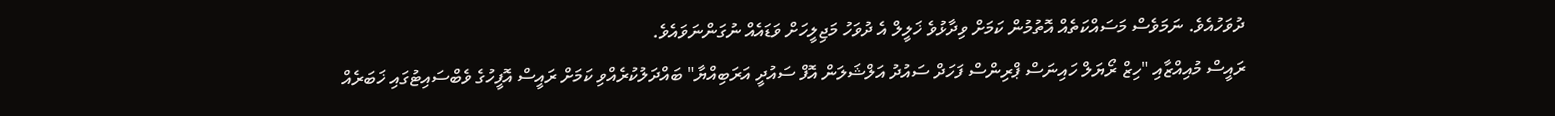ދުވަހުއެވެ. ނަމަވެސް މަސައްކަތެއް އޮތުމުން ކަމަށް ވިދާޅުވެ ޚަލީލް އެ ދުވަހު މަޖިލީހަށް ވަޑައެއް ނުގަންނަވައެވެ.
ރައީސް މުއިއްޒާއި "ހިޒް ރޯޔަލް ހައިނަސް ޕްރިންސް ފަހަދް ސައުދު އަލްޝަލަން އޮފް ސައުދީ އަރަބިއްޔާ" ބައްދަލުކުރެއްވި ކަމަށް ރައީސް އޮފީހުގެ ވެބްސައިޓުގައި ޚަބަރެއް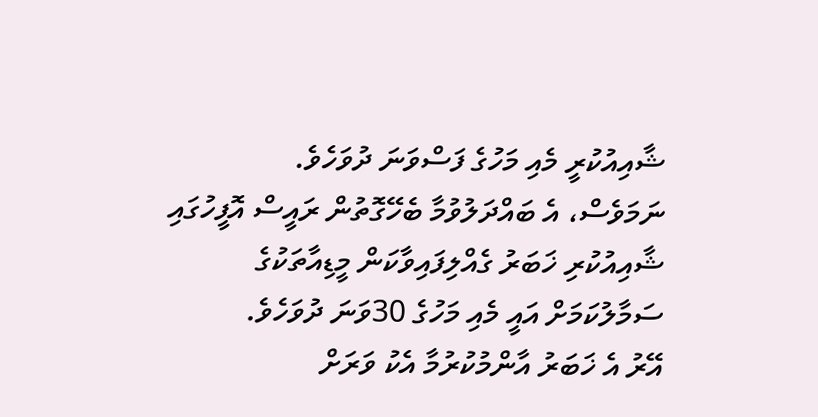ޝާއިއުކުރީ މެއި މަހުގެ ފަސްވަނަ ދުވަހެވެ.
ނަމަވެސް، އެ ބައްދަލުވުމާ ބެހޭގޮތުން ރައީސް އޮފީހުގައި ޝާއިއުކުރި ޚަބަރު ގެއްލިފައިވާކަން މީޑިއާތަކުގެ ސަމާލުކަމަށް އައީ މެއި މަހުގެ 30ވަނަ ދުވަހެވެ.
އޭރު އެ ޚަބަރު އާންމުކުރުމާ އެކު ވަރަށް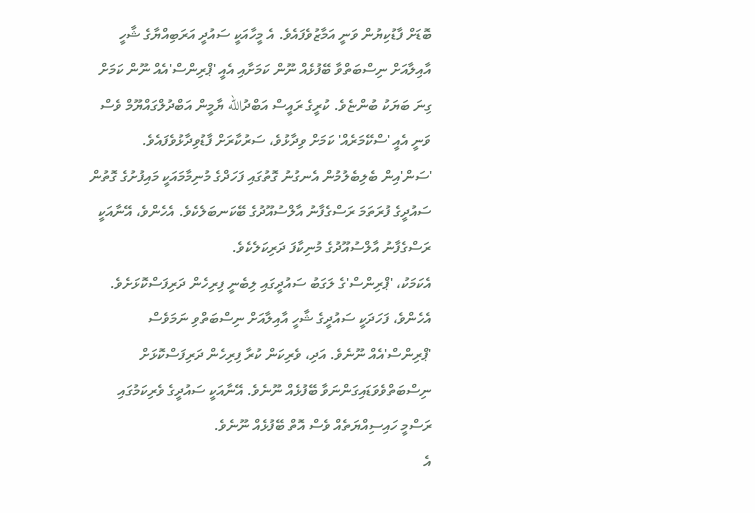ބޮޑަށް ފާޑުކިޔުން ވަނީ އަމާޒުވެފައެވެ. އެ މީހާއަކީ ސައުދީ އަރަބިއްޔާގެ ޝާހީ އާއިލާއަށް ނިސްބަތްވާ ބޭފުޅެއް ނޫން ކަމަށާއި އެއީ 'ޕްރިންސް'އެއް ނޫން ކަމަށް ގިނަ ބަޔަކު ބުންޏެވެ. ކުރީގެ ރައީސް އަބްދުالله ޔާމީން އަބްދުލްގައްޔޫމް ވެސް ވަނީ އެއީ 'ސްކޭމަރެއް' ކަމަށް ވިދާޅުވެ، ސަރުކާރަށް ފާޑުވިދާޅުވެފައެވެ.
'ސަން'އިން ބެލިބެލުމުން އެނގުނު ގޮތުގައި ފަހަދްގެ މުނިމާމައަކީ މައިފުށުގެ ގޮތުން ސައުދީގެ ފުރަތަމަ ރަސްގެފާނު އާލްސުއޫދުގެ ބޭކަނބަލެކެވެ. އެހެންވެ، އޭނާއަކީ ރަސްގެފާނު އާލްސުއޫދުގެ މުނިކާފަ ދަރިކަލެކެވެ.
އެކަމަކު، 'ޕްރިންސް'ގެ ލަގަބު ސައުދީގައި ލިބެނީ ފިރިހެން ދަރިފަސްކޮޅަށެވެ.
އެހެންވެ، ފަހަދަކީ ސައުދީގެ ޝާހީ އާއިލާއަށް ނިސްބަތްވި ނަމަވެސް 'ޕްރިންސް'އެއް ނޫނެވެ. އަދި، ވެރިކަން ކުރާ ފިރިހެން ދަރިފަސްކޮޅަށް ނިސްބަތްވެވަޑައިގަންނަވާ ބޭފުޅެއް ނޫނެވެ. އޭނާއަކީ ސައުދީގެ ވެރިކަމުގައި ރަސްމީ ހައިސިއްޔަތެއް ވެސް އޮތް ބޭފުޅެއް ނޫނެވެ.
އެ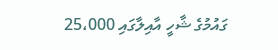ގައުމުގެ ޝާހީ އާއިލާގައި 25،000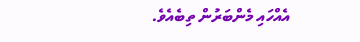އެއްހައި މެންބަރުން ތިބެއެވެ.